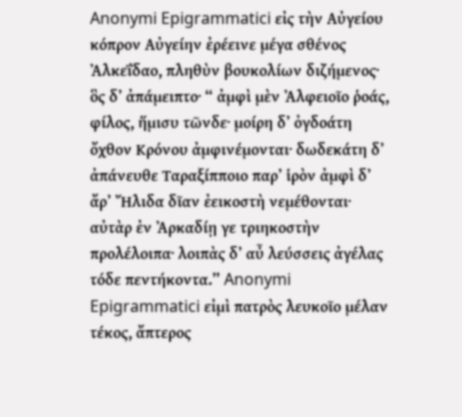Anonymi Epigrammatici εἰς τὴν Αὐγείου κόπρον Αὐγείην ἐρέεινε μέγα σθένος Ἀλκεΐδαο, πληθὺν βουκολίων διζήμενος· ὃς δʼ ἀπάμειπτο· “ ἀμφὶ μὲν Ἀλφειοῖο ῥοάς, φίλος, ἥμισυ τῶνδε· μοίρη δʼ ὀγδοάτη ὄχθον Κρόνου ἀμφινέμονται· δωδεκάτη δʼ ἀπάνευθε Ταραξίπποιο παρʼ ἱρὸν ἀμφὶ δʼ ἄρʼ Ἤλιδα δῖαν ἐεικοστὴ νεμέθονται· αὐτὰρ ἐν Ἀρκαδίῃ γε τριηκοστὴν προλέλοιπα· λοιπὰς δʼ αὖ λεύσσεις ἀγέλας τόδε πεντήκοντα.” Anonymi Epigrammatici εἰμὶ πατρὸς λευκοῖο μέλαν τέκος, ἄπτερος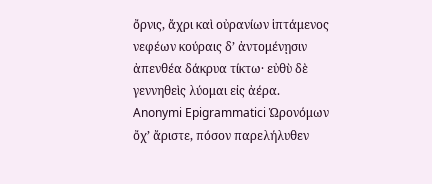ὄρνις, ἄχρι καὶ οὐρανίων ἱπτάμενος νεφέων κούραις δʼ ἀντομένῃσιν ἀπενθέα δάκρυα τίκτω· εὐθὺ δὲ γεννηθεὶς λύομαι εἰς ἀέρα. Anonymi Epigrammatici Ὡρονόμων ὄχʼ ἄριστε, πόσον παρελήλυθεν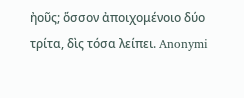ἠοῦς; ὅσσον ἀποιχομένοιο δύο τρίτα, δὶς τόσα λείπει. Anonymi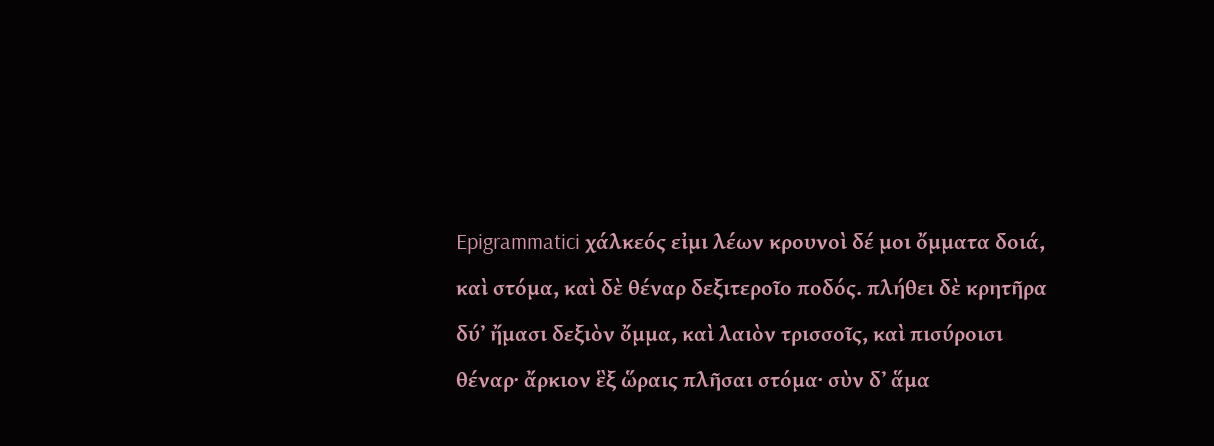Epigrammatici χάλκεός εἰμι λέων κρουνοὶ δέ μοι ὄμματα δοιά, καὶ στόμα, καὶ δὲ θέναρ δεξιτεροῖο ποδός. πλήθει δὲ κρητῆρα δύʼ ἤμασι δεξιὸν ὄμμα, καὶ λαιὸν τρισσοῖς, καὶ πισύροισι θέναρ· ἄρκιον ἓξ ὥραις πλῆσαι στόμα· σὺν δʼ ἅμα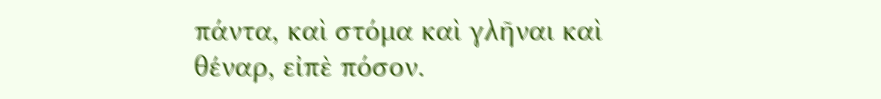πάντα, καὶ στόμα καὶ γλῆναι καὶ θέναρ, εἰπὲ πόσον.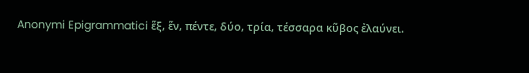Anonymi Epigrammatici ἕξ, ἕν, πέντε, δύο, τρία, τέσσαρα κῦβος ἐλαύνει.